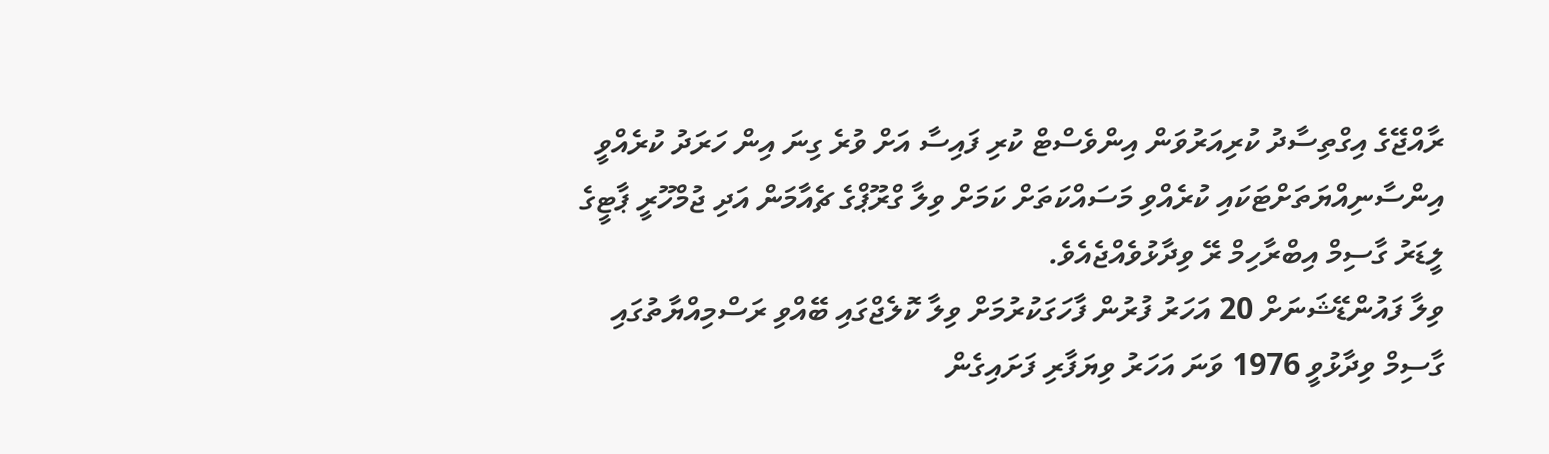ރާއްޖޭގެ އިގްތިސާދު ކުރިއަރުވަން އިންވެސްޓް ކުރި ފައިސާ އަށް ވުރެ ގިނަ އިން ހަރަދު ކުރެއްވީ އިންސާނިއްޔަތަށްޓަކައި ކުރެއްވި މަސައްކަތަށް ކަމަށް ވިލާ ގްރޫޕްގެ ޗެއާމަން އަދި ޖުމްހޫރީ ޕާޓީގެ ލީޑަރު ގާސިމް އިބްރާހިމް ރޭ ވިދާޅުވެއްޖެއެވެ.
ވިލާ ފައުންޑޭޝަނަށް 20 އަހަރު ފުރުން ފާހަގަކުރުމަށް ވިލާ ކޮލެޖްގައި ބޭއްވި ރަސްމިއްޔާތުގައި ގާސިމް ވިދާޅުވީ 1976 ވަނަ އަހަރު ވިޔަފާރި ފަށައިގެން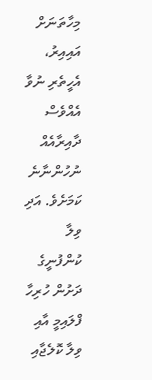މިހާތަނަށް އައިއިރު، އެހީތެރި ނުވާ އެއްވެސް ދާއިރާއެއް ނުހުންނާނެ ކަމަށެވެ. އަދި ވިލާ ކުންފުނީގެ ދަށުން ހުރިހާ ފްލައިމީ އާއި ވިލާ ކޮލެޖާއި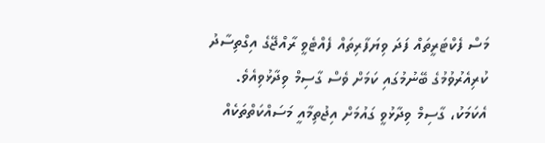މަސް ފެކްޓަރީތައް ފަދަ ވިޔަފާރިތައް ފެއްޓެވީ ރާއްޖޭގެ އިގްތިސާދު ކުރިއެރުވުމުގެ ބޭނުމުގައި ކަމަށް ވެސް ގާސިމް ވިދާޅުވިއެވެ.
އެކަމަކު، ގާސިމް ވިދާޅުވީ ގައުމަށް އިޖުތިމާއީ މަސައްކަތްތަކެއް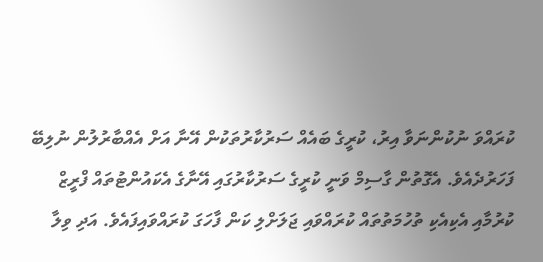ކުރައްވަ ނުކުންނަވާ އިރު، ކުރީގެ ބައެއް ސަރުކާރުތަކުން އޭނާ އަށް އެއްބާރުލުން ނުލިބޭ ފަހަރުދެއެވެ. އެގޮތުން ގާސިމް ވަނީ ކުރީގެ ސަރުކާރުގައި އޭނާގެ އެކައުންޓުތައް ފްރީޒް ކުރުމާއި އެކިއެކި ތުހުމަތުތައް ކުރައްވައި ޖަލަށްލި ކަން ފާހަގަ ކުރައްވައިފައެވެ. އަދި ވިލާ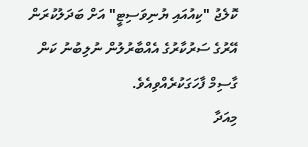ކޮލެޖު "ކިއުއައި ޔުނިވަސިޓީ" އަށް ބަދަލުކުރަން އޭރުގެ ސަރުކާރުގެ އެއްބާރުލުން ނުލިބުނު ކަން ގާސިމް ފާހަގަކުރެއްވިއެވެ.
މިއަދާ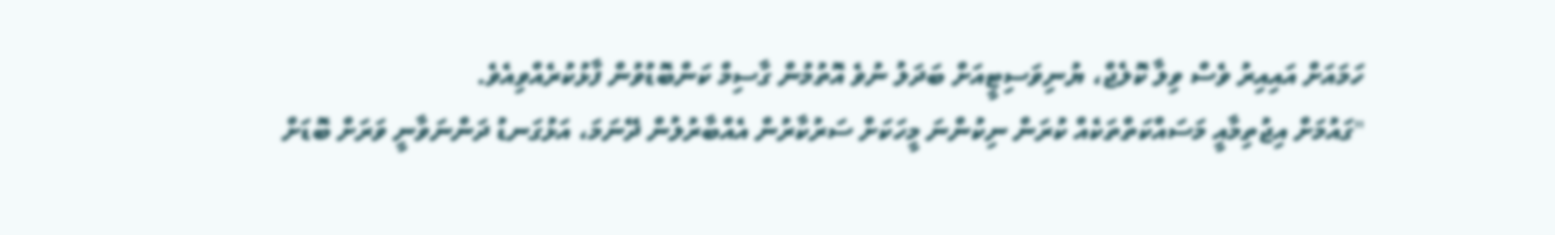ހަމައަށް އައިއިރު ވެސް ވިލާ ކޮލެޖް، ޔުނިވަސިޓީއަށް ބަދަލު ނުވެ އޮތުމުން ގާސިމް ކަންބޮޑުވުން ފާޅުކުރެއްވިއެވެ.
"ގައުމަށް އިޖުތިމާއީ މަސައްކަތްތަކެއް ކުރަން ނިކުންނަ މީހަކަށް ސަރުކާރުން އެއްބާރުލުން ދޭނަމަ، އަޅުގަނޑު ދަންނަވާނީ ވަރަށް ބޮޑަށް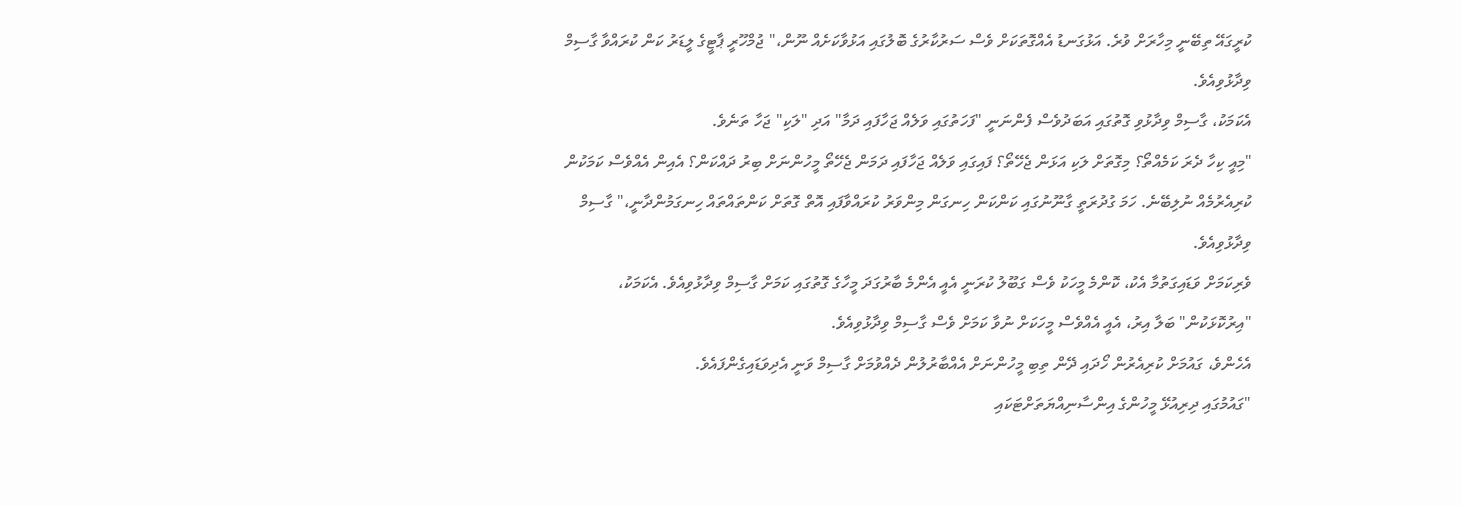ކުރީގައޭ ތިބޭނީ މިހާރަށް ވުރެ. އަޅުގަނޑު އެއްގޮތަކަށް ވެސް ސަރުކާރުގެ ބޮލުގައި އަޅުވާކަށެއް ނޫން،" ޖުމްހޫރީ ޕާޓީގެ ލީޑަރު ކަން ކުރައްވާ ގާސިމް ވިދާޅުވިއެވެ.
އެކަމަކު، ގާސިމް ވިދާޅުވި ގޮތުގައި އަބަދުވެސް ފެންނަނީ "ފަހަތުގައި ވަލެއް ޖަހާފައި ދަމާ" އަދި "ލަކި" ޖަހާ ތަނެވެ.
"މިއީ ކިހާ ދެރަ ކަމެއްތޯ؟ މިގޮތަށް ލަކި އަޅަން ޖެހޭތޯ؟ ފައިގައި ވަލެއް ޖަހާފައި ދަމަން ޖެހޭތޯ މީހުންނަށް ބިރު ދައްކަން؟ އެއިން އެއްވެސް ކަމަކުން ކުރިއެރުމެއް ނުލިބޭނެ. ހަމަ ގުދުރަތީ ގާނޫނުގައި ކަންކަން ހިނގަން މިންވަރު ކުރައްވާފައި އޮތް ގޮތަށް ކަންތައްތައް ހިނގަމުންދާނީ،" ގާސިމް ވިދާޅުވިއެވެ.
ވެރިކަމަށް ވަޑައިގަތުމާ އެކު، ކޮންމެ މީހަކު ވެސް ގަބޫލު ކުރަނީ އެއީ އެންމެ ބާރުގަދަ މީހާގެ ގޮތުގައި ކަމަށް ގާސިމް ވިދާޅުވިއެވެ. އެކަމަކު، "އިރުކޮޅަކުން" ބަލާ އިރު، އެއީ އެއްވެސް މީހަކަށް ނުވާ ކަމަށް ވެސް ގާސިމް ވިދާޅުވިއެވެ.
އެހެންވެ، ގައުމަށް ކުރިއެރުން ހޯދައި ދޭން ތިބި މީހުންނަށް އެއްބާރުލުން ދެއްވުމަށް ގާސިމް ވަނީ އެދިވަޑައިގެންފައެވެ.
"ގައުމުގައި ދިރިއުޅޭ މީހުންގެ އިންސާނިއްޔަތަށްޓަކައި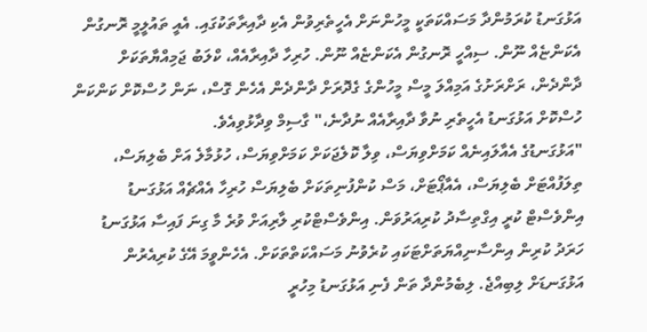އަޅުގަނޑު ކުރަމުންދާ މަސައްކަތަކީ މީހުންނަށް އެހީތެރިވުން އެކި ދާއިރާތަކުގައި. އެއީ ތައުލީމީ ރޮނގުން އެކަންޏެއް ނޫން. ސިއްހީ ރޮނގުން އެކަންޏެއް ނޫން. ހުރިހާ ދާއިރާއެއް، ކްލަބު ޖަމިއްޔާތަކަށް ދާންދެން، ރަށްރަށުގެ އަމިއްލަ މީސް މީހުންގެ ގެދޮރަށް ދާންދެން އެހެން ގޮސް، ނަން ހުސްކޮށް ކަންކަން ހުސްކޮށް އަޅުގަނޑު އެހީތެރި ނުވާ ދާއިރާއެއް ނުދާނެ،" ގާސިމް ވިދާޅުވިއެވެ.
"އަޅުގަނޑުގެ އެއާލައިނެއް ކަމަށްވިޔަސް، ވިލާ ކޮލެޖަކަށް ކަމަށްވިޔަސް، ހުޅުމާލެ އަށް ބެލިޔަސް، ތިލަފުއްޓަށް ބެލިޔަސް، އެއާޕޯޓަށް، މަސް ކުންފުނިތަކަށް ބެލިޔަސް ހުރިހާ އެއްޗެއް އަޅުގަނޑު އިންވެސްޓް ކުރީ އިގްތިސާދު ކުރިއަރުވަން. އިންވެސްޓްކުރި ލާރިއަށް ވުރެ މާ ގިނަ ފައިސާ އަޅުގަނޑު ހަރަދު ކުރިން އިންސާނިއްޔަތަށްޓަކައި ކުރެވުނު މަސައްކަތްތަކަށް. އެހެންވީމަ އޭގެ ކުރިއެރުން އަޅުގަނޑަށް ލިބިއްޖެ. ލިބެމުންދާ ތަން ފެނި އަޅުގަނޑު މިހުރީ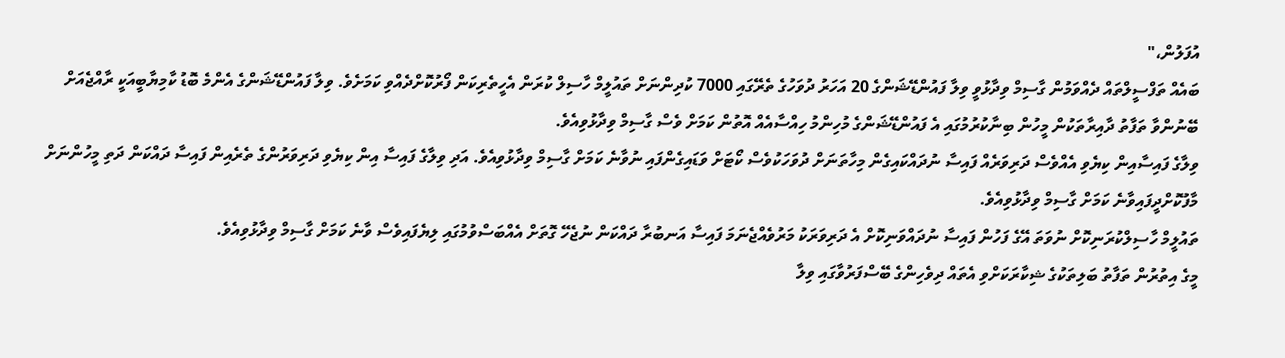އުފަލުން،"
ބައެއް ތަފްސީލްތައް ދެއްވަމުން ގާސިމް ވިދާޅުވީ ވިލާ ފައުންޑޭޝަންގެ 20 އަހަރު ދުވަހުގެ ތެރޭގައި 7000 ކުދިންނަށް ތައުލީމް ހާސިލް ކުރަން އެހީތެރިކަން ފޯރުކޮށްދެއްވި ކަމަށެވެ. ވިލާ ފައުންޑޭޝަންގެ އެންމެ ބޮޑު ކާމިޔާބީއަކީ ރާއްޖެއަށް ބޭނުންވާ ތަފާތު ދާއިރާތަކުން މީހުން ބިނާކުރުމުގައި އެ ފައުންޑޭޝަންގެ މުހިންމު ހިއްސާއެއް އޮތުން ކަމަށް ވެސް ގާސިމް ވިދާޅުވިއެވެ.
ވިލާގެ ފައިސާއިން ކިޔެވި އެއްވެސް ދަރިވަރެއް ފައިސާ ނުދައްކައިގެން މިހާތަނަށް ދުވަހަކުވެސް ކޯޓަށް ވަޑައިގެންފައި ނުވާނެ ކަމަށް ގާސިމް ވިދާޅުވިއެވެ. އަދި ވިލާގެ ފައިސާ އިން ކިޔެވި ދަރިވަރުންގެ ތެރެއިން ފައިސާ ދައްކަން ދަތި މީހުންނަށް މާފުކޮށްދީފައިވާނެ ކަމަށް ގާސިމް ވިދާޅުވިއެވެ.
ތައުލީމް ހާސިލްކުރަނިކޮށް ނުވަތަ އޭގެ ފަހުން ފައިސާ ނުދައްވަނިކޮށް އެ ދަރިވަރަކު މަރުވެއްޖެނަމަ ފައިސާ އަނބުރާ ދައްކަން ނުޖެހޭ ގޮތަށް އެއްބަސްވުމުގައި ލިޔެފައިވެސް ވާނެ ކަމަށް ގާސިމް ވިދާޅުވިއެވެ.
މީގެ އިތުރުން ތަފާތު ބަލިތަކުގެ ޝިކާރަކަށްވި އެތައް ދިވެހިންގެ ބޭސްފަރުވާގައި ވިލާ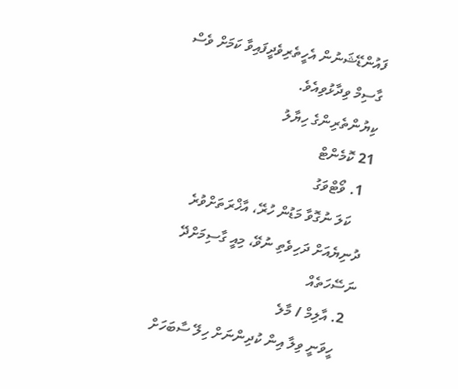ފައުންޑޭޝަނުން އެހީތެރިވެދީފައިވާ ކަމަށް ވެސް ގާސިމް ވިދާޅުވިއެވެ.
ކިޔުންތެރިންގެ ހިޔާލު
21 ކޮމެންޓް
  1. ވޯޓްވަގު
    ކަލަ ނުގޮވާ މަޑުން ހުރޭ، އާޚްރަތަށްވުރެ ދުނިޔެއަށް ދަހިވެތި ނުވޭ، މިއީ ގާސިމަށްދޭ ނަސޭހަތެއް
  2. އާލިމް / މާލެ
    ހީވަނީ ވިލާ އިން ކުދިންނަށް ހިލޭ ސާބަހަށް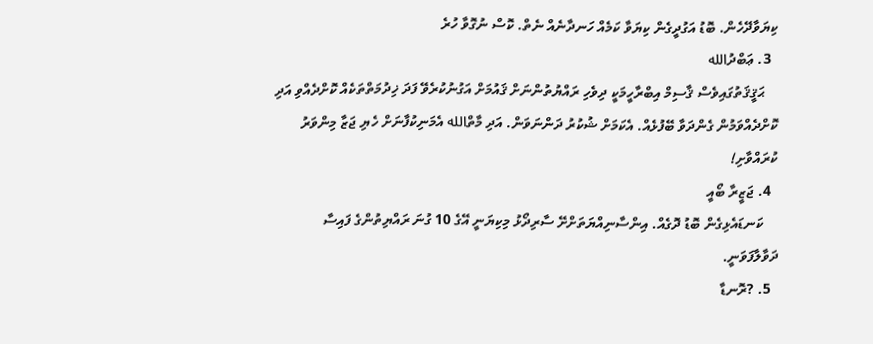ކިޔަވާދޭހެން. ބޮޑު އަގުދީގެން ކިޔަވާ ކަމެއް ހަނދާނެއް ނެތް. ކޮސް ނުގޮވާ ހުރެ
  3. ޢަބްދުالله
    ޙަޤީޤަތުގައިވެސް ޤާސިމް އިބްރާހީމަކީ ދިވެހި ރައްޔުތުންނަށް ޤައުމަށް އަގުނުކުރެވޭ ފަދަ ޚިދުމަތްތަކެއް ކޮށްދެއްވި އަދި ކޮށްދެއްވަމުން ގެންދަވާ ބޭފުޅެއް. އެކަމަށް ޝުކުރު ދަންނަވަން. އަދި މާތްالله އެމަނިކުފާނަށް ހެޔި ޖަޒާ މިންވަރު ކުރައްވާށި!
  4. ޖަޒީރާ ބޯއީ
    ކަނޑައެޅިގެން ބޮޑު ދޮގެއް. އިންސާނިއްޔަތަށްށޭ ސާރިދޯޅު މިކިޔަނީ އޭގެ 10 ގުނަ ރައްޔިތުންގެ ފައިސާ ދަވާލާފަވަނީ.
  5. ?ރޮނޑާ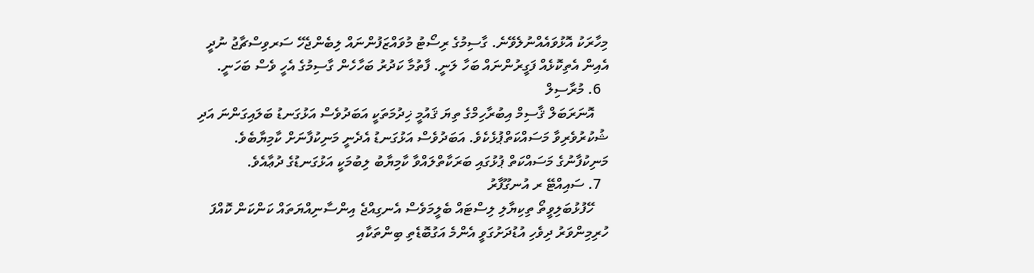މިހާރަކު އޮޅުވައެއްނުލެވޭނެ. ގާސިމުގެ ރިސޯޓު މުވައްޒަފުންނައް ލިބެންޖެހޭ ސަރވިސްޗާޖު ނުދީ އެއިން އެތިކޮޅެއް ފަގީރުންނައް ބަހާ ލަނީ. ފާތުމާ ކަދުރު ބަހާހެން ގާސިމުގެ އެހީ ވެސް ބަހަނީ.
  6. މުރާސިލް
    އޮނަރަބަލް ޤާސިމް އިބުރާހިމްގެ ތިޔަ ޤައުމީ ޚިދުމަތަކީ އަބަދުވެސް އަޅުގަނޑު ބަލައިގަންނަ އަދި ޝުކުރުވެރިވާ މަސައްކަތްޕުޅެކެވެ. އަބަދުވެސް އަޅުގަނޑު އެދެނީ މަނިކުފާނަށް ކާމިޔާބެވެ. މަނިކުފާނުގެ މަސައްކަތް ޕުޅުގައި ބަރަކާތްލައްވާ ކާމިޔާބު ލިބުމަކީ އަޅުގަނޑުގެ ދުޢާއެވެ.
  7. ސައިއްޓޭ ރ އުނގޫފާރު
    ހޭފުޅުބަލިވީތޯ ތިކިޔާލި ލިސްޓައް ބެލީމަވެސް އެނގިއްޖެ އިންސާނިއްޔަތައް ކަންކަން ކޮއްފަ ހުރިމިންވަރު ދިވެހި އުޑުދަށުގަވީ އެންމެ އަގުބޮޑެތި ބިންތަކާއި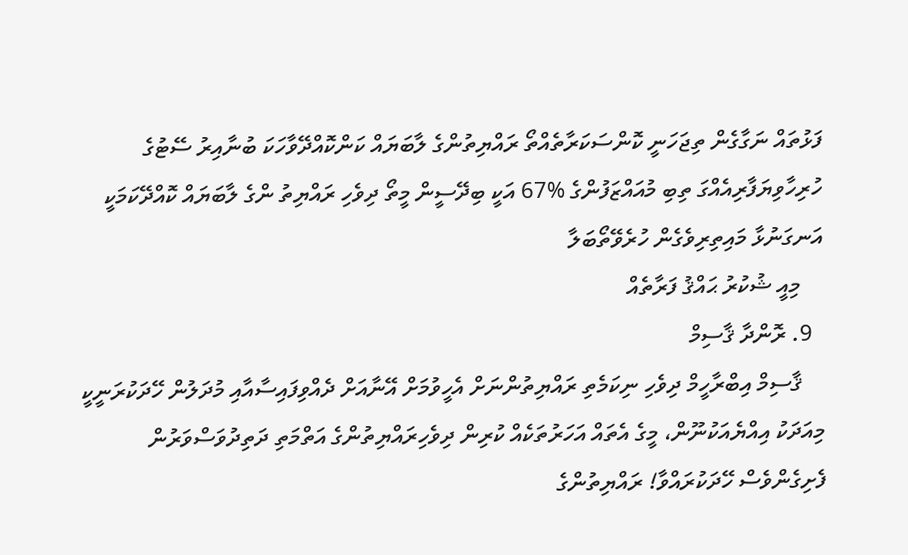ފަޅުތައް ނަގާގެން ތިޖަހަނީ ކޮންސަކަރާތެއްތޯ ރައްޔިތުންގެ ލާބަޔައް ކަންކޮއްދޭވާހަކަ ބުނާއިރު ސޭޓުގެ ހުރިހާވިޔަފާރިއެއްގަ ތިބި މުއައްޒަފުންގެ %67 އަކީ ބިދޭސީން މީތޯ ދިވެހި ރައްޔިތު ންގެ ލާބަޔައް ކޮއްދޭކަމަކީ އަނގަނުޅާ މައިތިރިވެގެން ހުރެވޭތޯބަލާ
    މިއީ ޝުކުރު ޙައްޤު ފަރާތެއް
  9. ރޮންދާ ޤާސިމް
    ޤާސިމް އިބްރާހީމް ދިވެހި ނިކަމެތި ރައްޔިތުންނަށް އެހީވުމަށް އޭނާއަށް ދެއްވިފައިސާއާއި މުދަލުން ހޭދަކުރަނީކީ މިއަދަކު އިއްޔެއަކުނޫން، މީގެ އެތައް އަހަރުތަކެއް ކުރިން ދިވެހިރައްޔިތުންގެ އަތްމަތި ދަތިދުވަސްވަރުން ފެށިގެންވެސް ހޭދަކުރައްވާ! ރައްޔިތުންގެ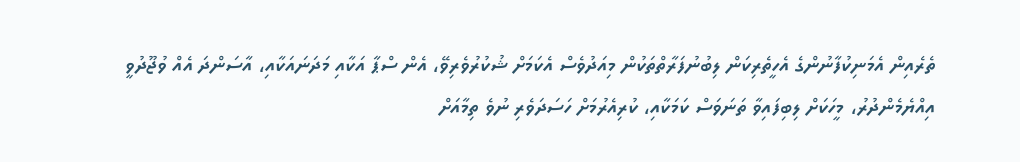ތެރެއިން އެމަނިކުފާނުންގެ އެހީތެރިކަން ލިބުނުފަރާތްތަކުން މިއަދުވެސް އެކަމަށް ޝުކުރުވެރިވޭ، އެން ސްޕާ އަކާއި މަދަނައަކާއި، އާސަންދަ އެއް ވުޖޫދުވީ އިއްޔެމެންދުރު، މީހަކަށް ލިބިފައިވާ ތަނަވަސް ކަމަކާއި، ކުރިއެރުމަށް ހަސަދަވެރި ނުވެ ތިމާއަށް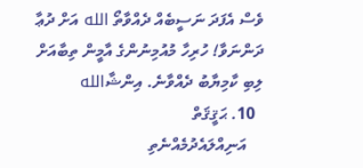ވެސް އެފަދަ ނަސީބެއް ދެއްވާތޯ الله އަށް ދުޢާ ދަންނަވާ! ހުރިހާ މުއުމިނުންގެ އާމީން ތިބާއަށް ލިބި ކާމިޔާބު ދެއްވާނެ. އިންޝާالله
  10. ޙަޤީޤަތް
    އަނިއްލައެދުމެއްނެތި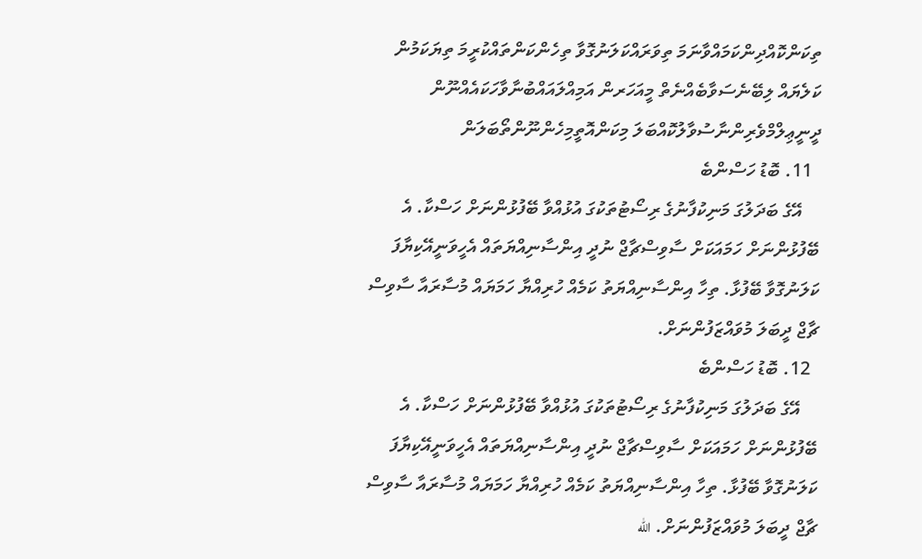ތިކަންކޮއްދިންކަމައްވާނަމަ ތިވަރައްކަލަނުގޮވާ ތިހެންކަންތައްކުރީމަ ތިޔަކަމުން ކަލެޔައް ލިބޭނެސަވާބެއްނެތް މީއަހަރން އަމިއްލައައްބުނާވާހަކައެއްނޫން ދީނީޢިލްމްވެރިންނާސުވާލުކޮއްބަލަ މިކަންއޮތީމިހެންނޫންތޯބަލަން
  11. ބޮޑު ހަސްންބެ
    އޭގެ ބަދަލުގަ މަނިކުފާނުގެ ރިސޯޓުތަކުގަ އުޅުއްވާ ބޭފުޅުންނަށް ހަސްކާ. އެ ބޭފުޅުންނަށް ހަމައަކަށް ސާވިސްޗާޖް ނުދީ އިންސާނިއްޔަތައް އެހީވަނީއޭކިޔާފަ ކަލަނުގޮވާ ބޭފުޅާ. ތިހާ އިންސާނިއްޔަތު ކަމެއް ހުރިއްޔާ ހަމަޔައް މުސާރައާ ސާވިސް ޗާޖް ދީބަލަ މުވައްޒަފުންނަށް.
  12. ބޮޑު ހަސްންބެ
    އޭގެ ބަދަލުގަ މަނިކުފާނުގެ ރިސޯޓުތަކުގަ އުޅުއްވާ ބޭފުޅުންނަށް ހަސްކާ. އެ ބޭފުޅުންނަށް ހަމައަކަށް ސާވިސްޗާޖް ނުދީ އިންސާނިއްޔަތައް އެހީވަނީއޭކިޔާފަ ކަލަނުގޮވާ ބޭފުޅާ. ތިހާ އިންސާނިއްޔަތު ކަމެއް ހުރިއްޔާ ހަމަޔައް މުސާރައާ ސާވިސް ޗާޖް ދީބަލަ މުވައްޒަފުންނަށް. الله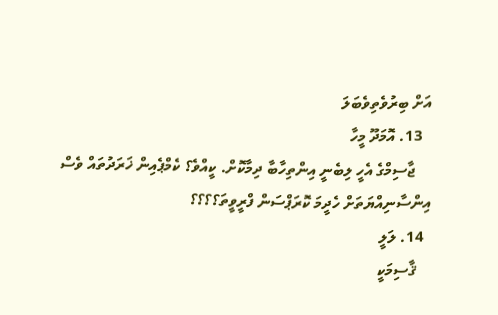އަށް ބިރުވެތިވެބަލަ
  13. އޮމަދޫ މީހާ
    ޖާސިމްގެ އެހީ ލިބެނީ އިންތިހާބާ ދިމާކޮށް. ކީއްވެ؟ ކެމްޕެއިން ޚަރަދުތައް ވެސް އިންސާނިއްޔަތަށް ހެދީމަ ކޮރަޕްސަން ފްރީވީތަ؟؟؟؟
  14. ލަލީ
    ޤާސިމަކީ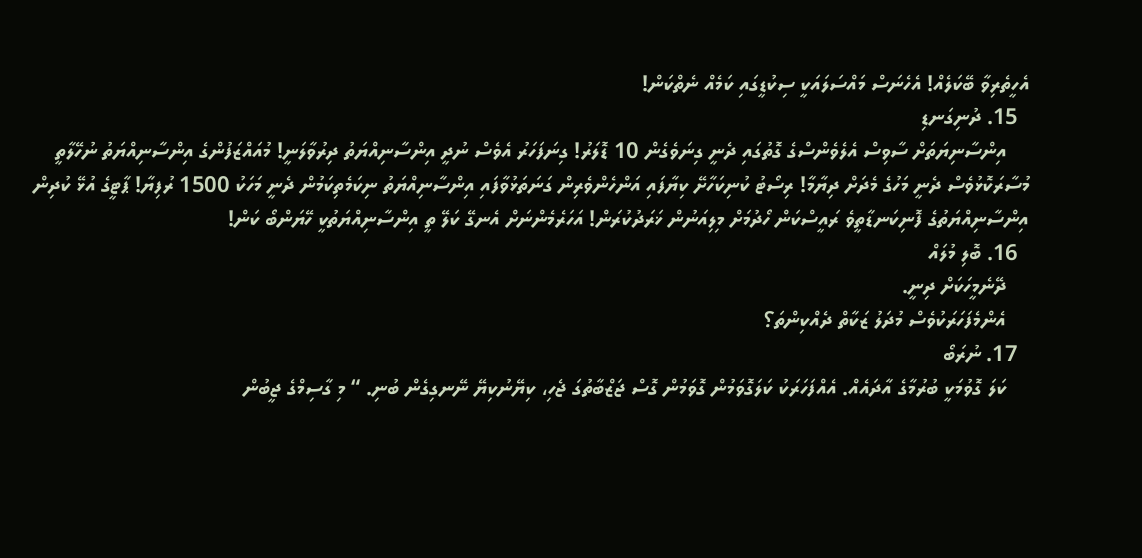އެހީތެރިވާ ބޭކަލެއް! އެހެނަސް މައްސަލައަކީ ސިކުޑީގައި ކަމެއް ނެތްކަން!
  15. ދުނިގަނޑި
    އިންސާނިޔަތަށް ސާވިސް އެލެވެންސްގެ ގޮތުގައި ދެނީ ގިނަވެގެން 10 ޑޮލަރު! ގިނަފަހަރު އެވެސް ނުދީ އިންސާނިއްޔަތު ދިރުވާލަނީ! މުއައްޒަފުންގެ އިންސާނިއްޔަތު ނުހޭލާތީ މުސާރަކޮޅުވެސް ދެނީ މަހުގެ މެދަށް ދިޔާމާ! ރިސޯޓު ކުނިކަހާށޭ ކިޔާފައި އަންހެންވެރިން ގަނަތަޅުވާފައި އިންސާނިއްޔަތު ނިކަމެތިކަމުން ދެނީ މަހަކު 1500 ރުފިޔާ! ޕާޓީގެ އުޅޭ ކުދިން އިންސާނިއްޔަތުގެ ފޮނިކަނޑާތީވެ ރައީސްކަން ހޯދުމަށް މިލިއަނުން ޚަރަދުކުރަން! އަހަރެމެންނަށް އެނގޭ ކަލޭ ތީ އިންސާނިއްޔަތުކީ ހޭޔަންބޯ ކަން!
  16. ބޮލި މުލައް
    ދޭނެމީހަކަށް ދިނީ.
    އެންމެފަހަރަކުވެސް މުދަލު ޒަކާތް ދެއްކިންތަ؟
  17. ނުރަބޯ
    ކަލަ ގޮވުމަކީ ބުރުމާގެ އާދައެއް. އެއްފަހަރަކު ކަލަގޮވަމުން ގޮވަމުން ގޮސް ޖަޒްބާތުގަ ޖެހި، ކިޔޭނުކިޔޭ ނޭނގިގެން ބުނި. “ މި ގާސިމްގެ ޖީބުން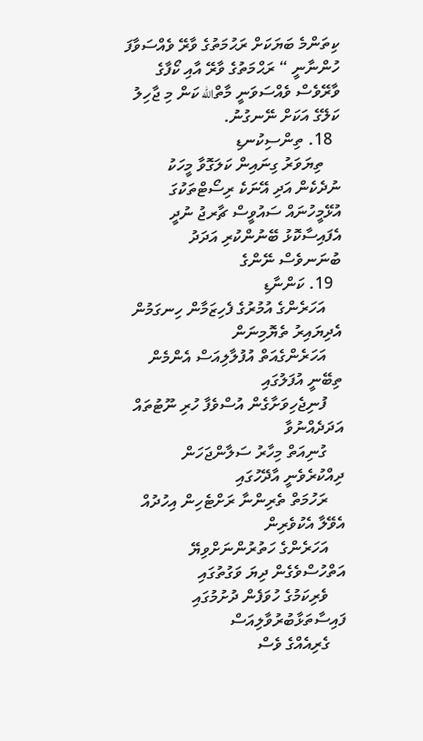ކިތަންމެ ބަޔަކަށް ރަޙުމަތުގެ ވާރޭ ވެއްސަވާފަ ހުންނާނީ “ ރަޙްމަތުގެ ވާރޭ އާއި ކޯފާގެ ވާރޭވެސް ވެއްސަވަނީ މާތްالله ކަން މި ޖާހިލު ކަލޭގެ އަކަށް ނޭނގުނު.
  18. ތިންސިކުނޑި
    ތިޔަވަރު ގިނައިން ކަލަގޮވާ މީހަކު ނުދެކެން އަދި އޭނަކެ ރިސޯޓްތަކުގަ އުޅޭމީހުނައް ސައުވީސް ޗާރޖު ނުދީ އެފައިސާކޮޅު ބޭނުންކުރި އަދަދު ބުނަނވެސް ނޭންގެ
  19. ކަންނާޑި
    އަހަރެންގެ އުމުރުގެ ފެހިޒަމާން ހިނގަމުން އެދިޔައިރު ތެޔޮމިނަން
    އަހަރެންގެއަތް އުފުލާލިއަސް އެންމެން ތިބޭނީ އުފަލުގައި
    ފުނިޖެހިވަށާގެން އުސްވެފާ ހުރި ނޫޓުތައް އަދަދެއްނުވާ
    ގުނިއަތް މިހާރު ސަލާންޖަހަން ދިއްކުރެވެނީ އާދޭހުގައި
    ރަހުމަތް ތެރިންނާ ރަށްޓެހިން އިހުދުއް އެވޭލާ އެކުވެރިން
    އަހަރެންގެ ހަތުރުންނަށްވިޔޭ އަތްހުސްވެގެން ދިޔަ ވަގުތުގައި
    ވެރިކަމުގެ ހުވަފެން ދުށުމުގައި ފައިސާތަޅާބުރުވާލިއަސް
    ގެރިއެއްގެ ވެސް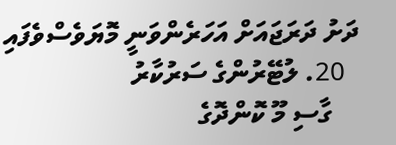ދަށު ދަރަޖައަށް އަހަރެންވަނީ މޮޔަވެސްވެފައި
  20. ލުޓޭރުންގެ ސަރުކާރު
    ގާސި މޫ ކޮންދޮގެ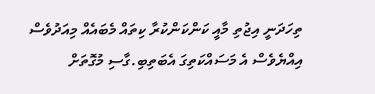ތިހަދަނީ އިޖުތި މާއީ ކަންކަންކުރާ ކިތައް މެބައެއް މިއަދުވެސް އިއްޔެވެސް އެ މަސައްކަތިގަ އެބަތިބި.ގާސި މުގޮތަށް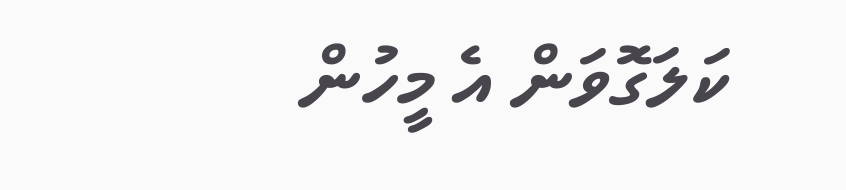ކަލަގޮވަން އެ މީހުން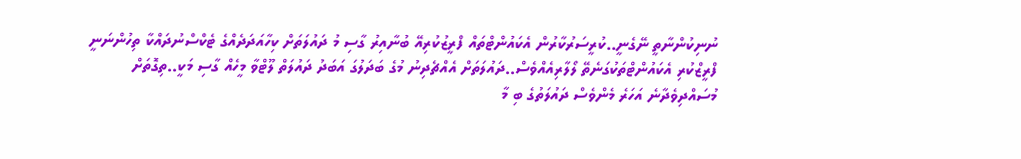ނުނިކުންނާތީ ނޭގެނީ..ކުރީސަރުކާރުން އެކައުންޓްތައް ފްރީޒުކުރިއޭ ބުނާއިރު ގާސި މު ދައުލަތަށް ކިހާއަދަދެއްގެ ޓެކްސްނުދައްކާ ތިހުންނަނީ ފްރީޒްކުރި އެކައުންޓްތަކުގަނެތޭ ލޯލާރިއެއްވެސް..ދައުލަތަށް އެއްޗެދިނު މުގެ ބަދަލުގަ އަބަދު ދައުލަތް ލޫޓްވާ މީހެއް ގާސި މަކީ..ތިގޮތަށް މުސައްދިވެދާނެ އަހަރެ މެންވެސް ދައުލަތުގެ ބި މާ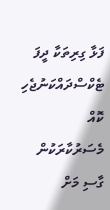ފަޅާ ގިރިތަކާ ދީފަ ޓެކްސްދައްކަނުޖެހި ކޮއް މެސަރުކާރަކުން ގާސި މަށް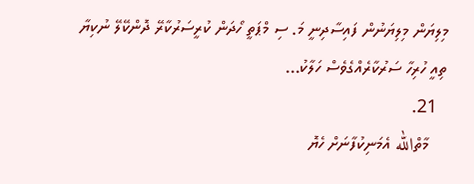މިލިޔަން މިލިޔަނުން ފައިސާދިނީ މަ. ސި މްޕަތީ ހޯދަން ކުރީސަރުކާރޭ ދޮންކޭލޭ ނުކިޔާ ތިއީ ހުރިހާ ސަރުކާރެއްގެވެސް ހަލާކު...
  21.
    މާތްالله އެމަނިކުފާނަށް ހެޔޮ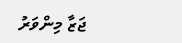ޖަޒާ މިންވަރު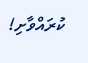ކުރައްވާށި!